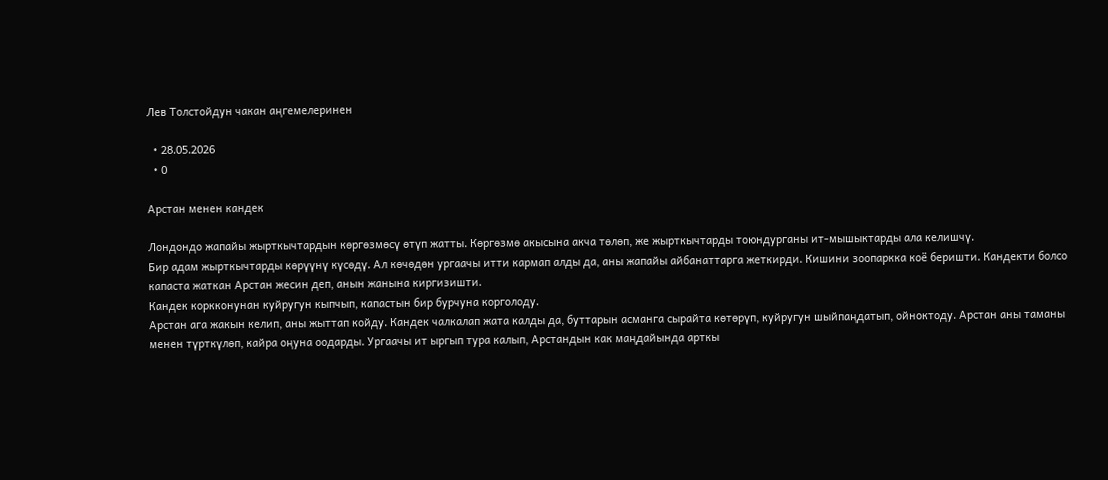Лев Толстойдун чакан аңгемелеринен

  • 28.05.2026
  • 0

Арстан менен кандек

Лондондо жапайы жырткычтардын көргөзмөсү өтүп жатты. Көргөзмө акысына акча төлөп, же жырткычтарды тоюндурганы ит-мышыктарды ала келишчү.
Бир адам жырткычтарды көрүүнү күсөдү. Ал көчөдөн ургаачы итти кармап алды да, аны жапайы айбанаттарга жеткирди. Кишини зоопаркка коё беришти. Кандекти болсо капаста жаткан Арстан жесин деп, анын жанына киргизишти.
Кандек коркконунан куйругун кыпчып, капастын бир бурчуна корголоду.
Арстан ага жакын келип, аны жыттап койду. Кандек чалкалап жата калды да, буттарын асманга сырайта көтөрүп, куйругун шыйпаңдатып, ойноктоду. Арстан аны таманы менен түрткүлөп, кайра оңуна оодарды. Ургаачы ит ыргып тура калып, Арстандын как маңдайында арткы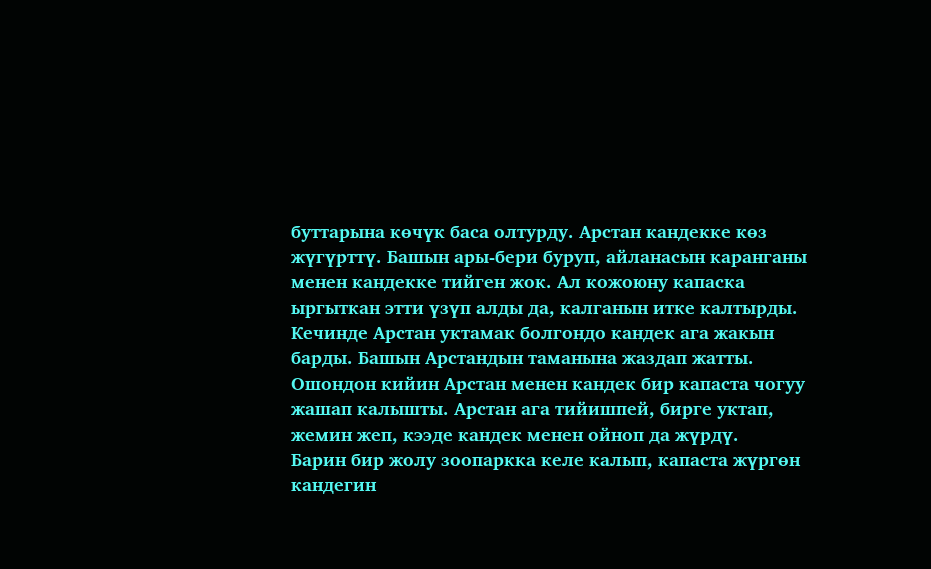буттарына көчүк баса олтурду. Арстан кандекке көз жүгүрттү. Башын ары-бери буруп, айланасын каранганы менен кандекке тийген жок. Ал кожоюну капаска ыргыткан этти үзүп алды да, калганын итке калтырды.
Кечинде Арстан уктамак болгондо кандек ага жакын барды. Башын Арстандын таманына жаздап жатты. Ошондон кийин Арстан менен кандек бир капаста чогуу жашап калышты. Арстан ага тийишпей, бирге уктап, жемин жеп, кээде кандек менен ойноп да жүрдү.
Барин бир жолу зоопаркка келе калып, капаста жүргөн кандегин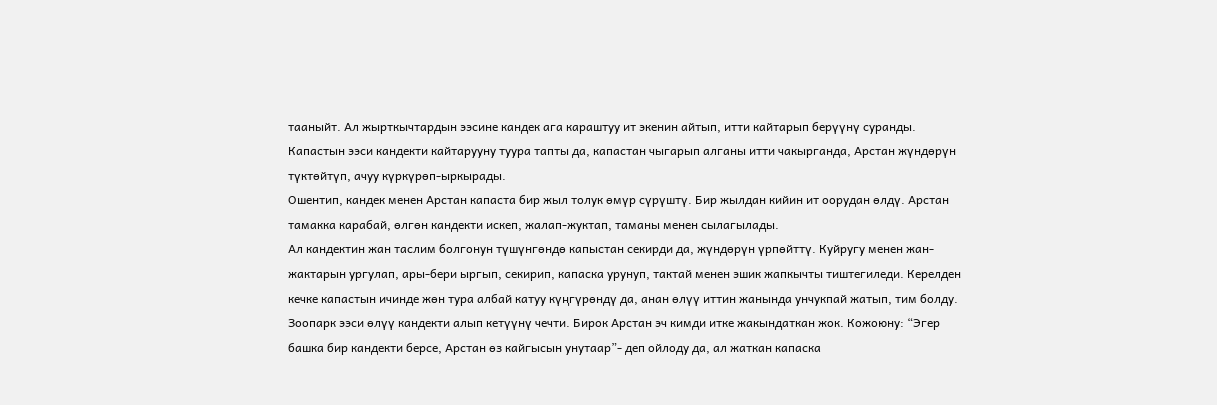тааныйт. Ал жырткычтардын ээсине кандек ага караштуу ит экенин айтып, итти кайтарып берүүнү суранды. Капастын ээси кандекти кайтарууну туура тапты да, капастан чыгарып алганы итти чакырганда, Арстан жүндөрүн түктөйтүп, ачуу күркүрөп-ыркырады.
Ошентип, кандек менен Арстан капаста бир жыл толук өмүр сүрүштү. Бир жылдан кийин ит оорудан өлдү. Арстан тамакка карабай, өлгөн кандекти искеп, жалап-жуктап, таманы менен сылагылады.
Ал кандектин жан таслим болгонун түшүнгөндө капыстан секирди да, жүндөрүн үрпөйттү. Куйругу менен жан-жактарын ургулап, ары-бери ыргып, секирип, капаска урунуп, тактай менен эшик жапкычты тиштегиледи. Керелден кечке капастын ичинде жөн тура албай катуу күңгүрөндү да, анан өлүү иттин жанында унчукпай жатып, тим болду.
Зоопарк ээси өлүү кандекти алып кетүүнү чечти. Бирок Арстан эч кимди итке жакындаткан жок. Кожоюну: “Эгер башка бир кандекти берсе, Арстан өз кайгысын унутаар”- деп ойлоду да, ал жаткан капаска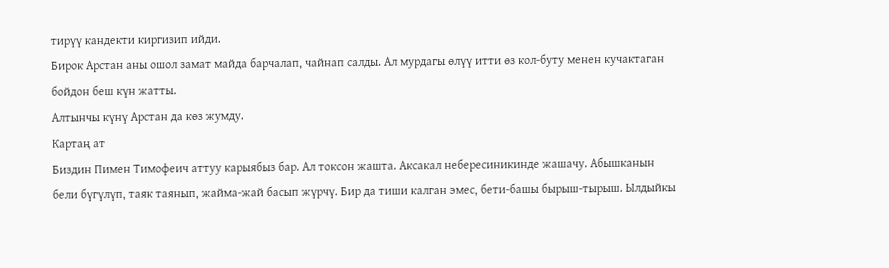тирүү кандекти киргизип ийди.
Бирок Арстан аны ошол замат майда барчалап, чайнап салды. Ал мурдагы өлүү итти өз кол-буту менен кучактаган бойдон беш күн жатты.
Алтынчы күнү Арстан да көз жумду.
Картаң ат
Биздин Пимен Тимофеич аттуу карыябыз бар. Ал токсон жашта. Аксакал небересиникинде жашачу. Абышканын бели бүгүлүп, таяк таянып, жайма-жай басып жүрчү. Бир да тиши калган эмес, бети-башы бырыш-тырыш. Ылдыйкы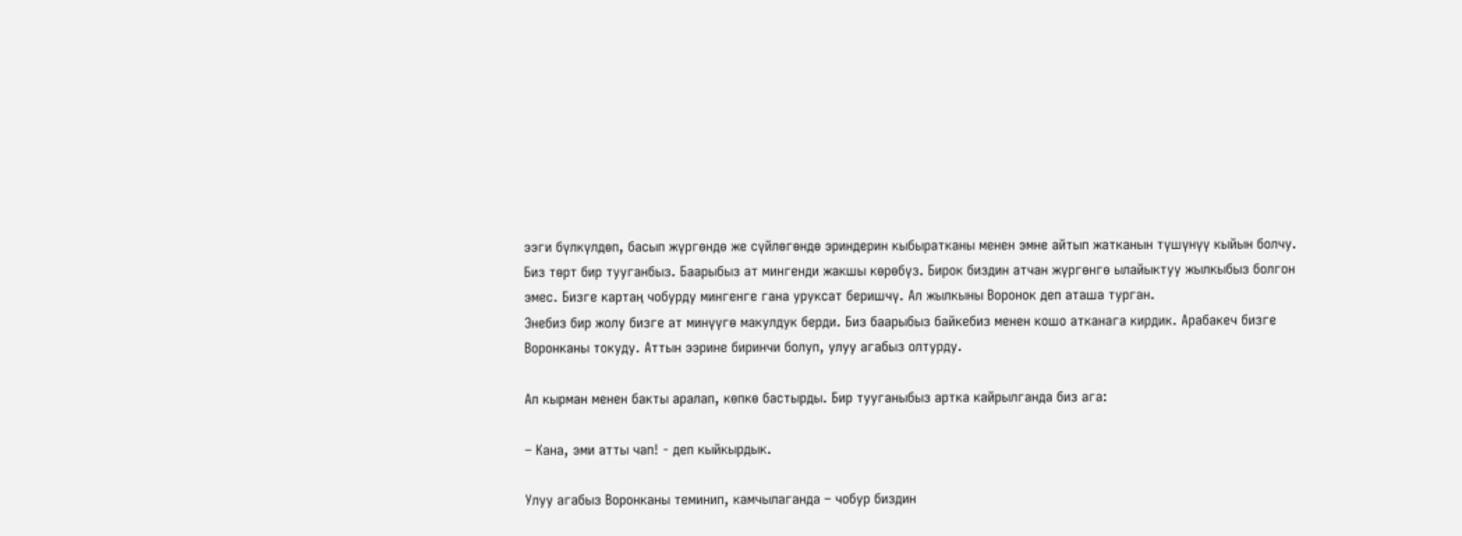ээги бүлкүлдөп, басып жүргөндө же сүйлөгөндө эриндерин кыбыратканы менен эмне айтып жатканын түшүнүү кыйын болчу.
Биз төрт бир тууганбыз. Баарыбыз ат мингенди жакшы көрөбүз. Бирок биздин атчан жүргөнгө ылайыктуу жылкыбыз болгон эмес. Бизге картаң чобурду мингенге гана уруксат беришчү. Ал жылкыны Воронок деп аташа турган.
Энебиз бир жолу бизге ат минүүгө макулдук берди. Биз баарыбыз байкебиз менен кошо атканага кирдик. Арабакеч бизге Воронканы токуду. Аттын ээрине биринчи болуп, улуу агабыз олтурду.

Ал кырман менен бакты аралап, көпкө бастырды. Бир тууганыбыз артка кайрылганда биз ага:

– Кана, эми атты чап! - деп кыйкырдык.

Улуу агабыз Воронканы теминип, камчылаганда – чобур биздин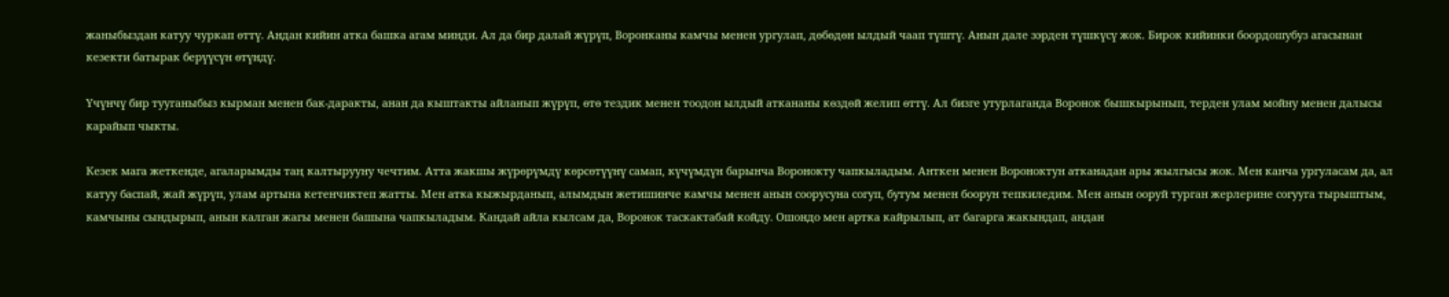жаныбыздан катуу чуркап өттү. Андан кийин атка башка агам минди. Ал да бир далай жүрүп, Воронканы камчы менен ургулап, дөбөдөн ылдый чаап түштү. Анын дале ээрден түшкүсү жок. Бирок кийинки боордошубуз агасынан кезекти батырак берүүсүн өтүндү.

Үчүнчү бир тууганыбыз кырман менен бак-даракты, анан да кыштакты айланып жүрүп, өтө тездик менен тоодон ылдый аткананы көздөй желип өттү. Ал бизге утурлаганда Воронок бышкырынып, терден улам мойну менен далысы карайып чыкты.

Кезек мага жеткенде, агаларымды таң калтырууну чечтим. Атта жакшы жүрөрүмдү көрсөтүүнү самап, күчүмдүн барынча Воронокту чапкыладым. Анткен менен Вороноктун атканадан ары жылгысы жок. Мен канча ургуласам да, ал катуу баспай, жай жүрүп, улам артына кетенчиктеп жатты. Мен атка кыжырданып, алымдын жетишинче камчы менен анын соорусуна согуп, бутум менен боорун тепкиледим. Мен анын ооруй турган жерлерине согууга тырыштым, камчыны сындырып, анын калган жагы менен башына чапкыладым. Кандай айла кылсам да, Воронок таскактабай койду. Ошондо мен артка кайрылып, ат багарга жакындап, андан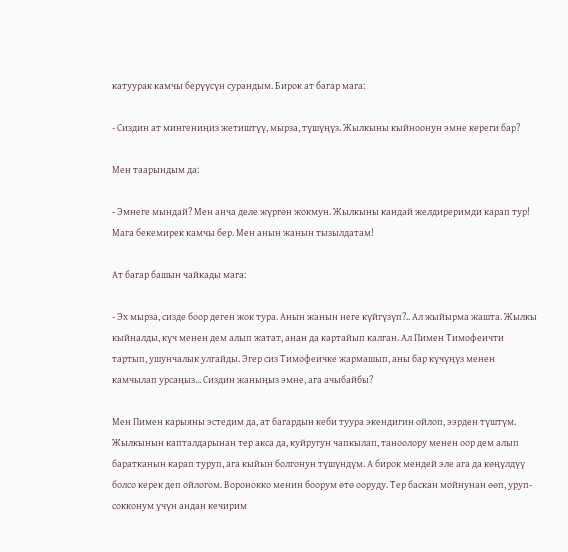катуурак камчы берүүсүн сурандым. Бирок ат багар мага:

- Сиздин ат мингениңиз жетиштүү, мырза, түшүңүз. Жылкыны кыйноонун эмне кереги бар?

Мен таарындым да:

- Эмнеге мындай? Мен анча деле жүргөн жокмун. Жылкыны кандай желдиреримди карап тур! Мага бекемирек камчы бер. Мен анын жанын тызылдатам!

Ат багар башын чайкады мага:

- Эх мырза, сизде боор деген жок тура. Анын жанын неге күйгүзүп?.. Ал жыйырма жашта. Жылкы кыйналды, күч менен дем алып жатат, анан да картайып калган. Ал Пимен Тимофеичти тартып, ушунчалык улгайды. Эгер сиз Тимофеичке жармашып, аны бар күчүңүз менен камчылап урсаңыз... Сиздин жаныңыз эмне, ага ачыбайбы?

Мен Пимен карыяны эстедим да, ат багардын кеби туура экендигин ойлоп, ээрден түштүм. Жылкынын капталдарынан тер акса да, куйругун чапкылап, таноолору менен оор дем алып баратканын карап туруп, ага кыйын болгонун түшүндүм. А бирок мендей эле ага да көңүлдүү болсо керек деп ойлогом. Воронокко менин боорум өтө ооруду. Тер баскан мойнунан өөп, уруп-сокконум үчүн андан кечирим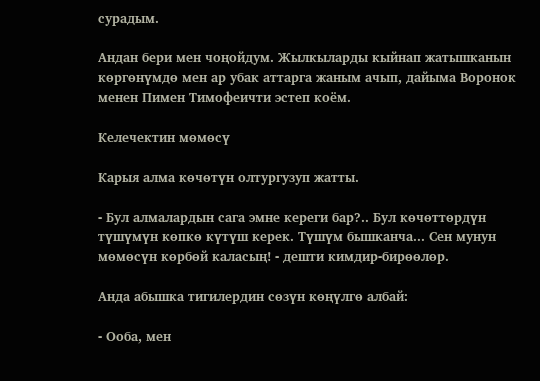сурадым.

Андан бери мен чоңойдум. Жылкыларды кыйнап жатышканын көргөнүмдө мен ар убак аттарга жаным ачып, дайыма Воронок менен Пимен Тимофеичти эстеп коём.

Келечектин мөмөсү

Карыя алма көчөтүн олтургузуп жатты.

- Бул алмалардын сага эмне кереги бар?.. Бул көчөттөрдүн түшүмүн көпкө күтүш керек. Түшүм бышканча... Сен мунун мөмөсүн көрбөй каласың! - дешти кимдир-бирөөлөр.

Анда абышка тигилердин сөзүн көңүлгө албай:

- Ооба, мен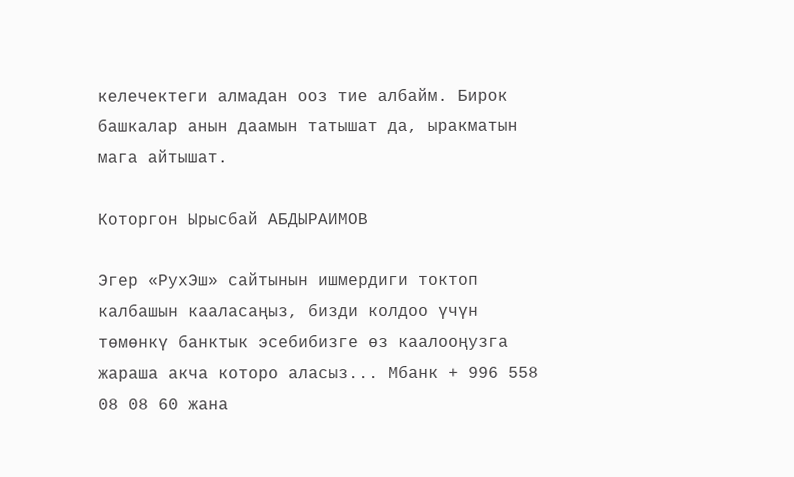келечектеги алмадан ооз тие албайм. Бирок башкалар анын даамын татышат да, ыракматын мага айтышат.

Которгон Ырысбай АБДЫРАИМОВ

Эгер «РухЭш» сайтынын ишмердиги токтоп калбашын кааласаңыз, бизди колдоо үчүн төмөнкү банктык эсебибизге өз каалооңузга жараша акча которо аласыз... Мбанк + 996 558 08 08 60 жана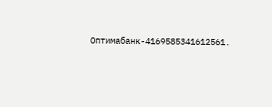Оптимабанк-4169585341612561.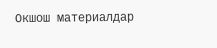Окшош материалдар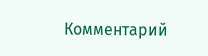Комментарий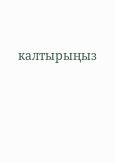калтырыңыз